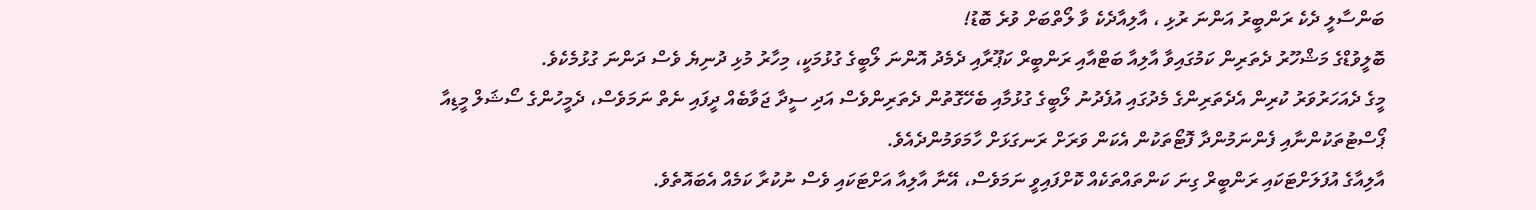ބަންސާލީ ދެކެ ރަންބީރު އަންނަ ރުޅި ، އާލިއާދެކެ ވާ ލޯތްބަށް ވުރެ ބޮޑު!
ބޮލީވުޑްގެ މަޝްހޫރު ދެތަރިން ކަމުގައިވާ އާލިއާ ބަޓްއާއި ރަންބީރް ކަޕޫރާއި ދެމެދު އޮންނަ ލޯބީގެ ގުޅުމަކީ، މިހާރު މުޅި ދުނިޔެ ވެސް ދަންނަ ގުޅުމެކެވެ.
މީގެ ދެއަހަރުވަރު ކުރިން އެދެތަރިންގެ މެދުގައި އުފެދުނު ލޯބީގެ ގުޅުމާއި ބެހޭގޮތުން ދެތަރިންވެސް އަދި ސީދާ ޖަވާބެއް ދީފައި ނެތް ނަމަވެސް، ދެމީހުންގެ ސޯޝަލް މީޑިއާ ޕޯސްޓުތަކުންނާއި ފެންނަމުންދާ ފޮޓޯތަކުން އެކަން ވަރަށް ރަނގަޅަށް ހާމަވަމުންދެއެވެ.
އާލިއާގެ އުފަލަށްޓަކައި ރަންބީރް ގިނަ ކަންތައްތަކެއް ކޮށްފައިވީ ނަމަވެސް، އޭނާ އާލިއާ އަށްޓަކައި ވެސް ނުކުރާ ކަމެއް އެބައޮތެވެ.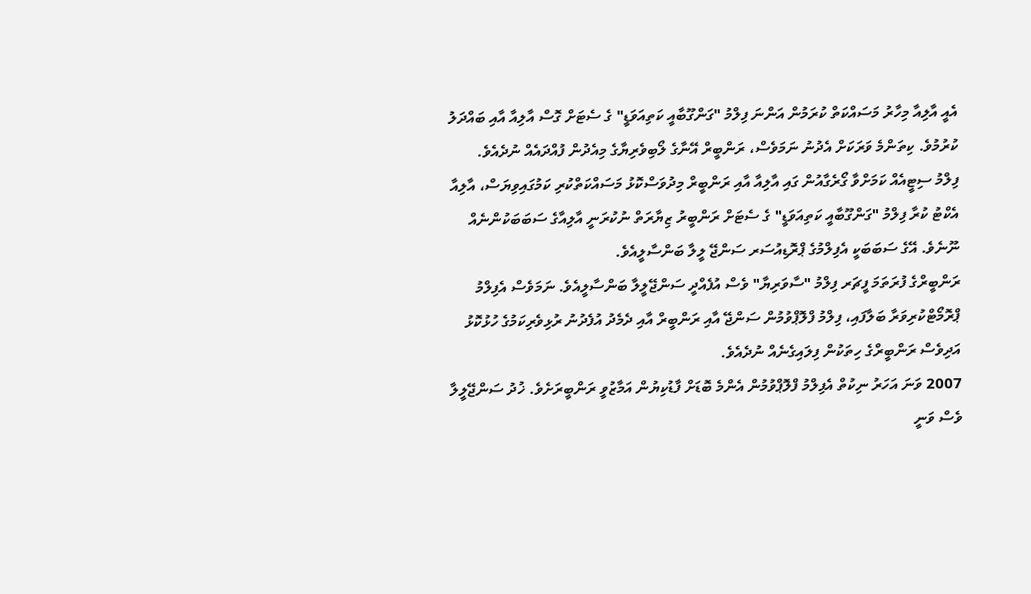އެއީ އާލިއާ މިހާރު މަސައްކަތް ކުރަމުން އަންނަ ފިލްމު "ގަންގޫބާއީ ކަތިއަވަޑީ" ގެ ސެޓަށް ގޮސް އާލިއާ އާއި ބައްދަލު ކުރުމުވެ. ކިތަންމެ ވަރަކަށް އެދުނު ނަމަވެސް، ރަންބީރް އޭނާގެ ލޯބިވެރިޔާގެ މިއެދުން ފުއްދައެއް ނުދެއެވެ.
ފިލްމު ސިޓީއެއް ކަމަށްވާ ގޯރެގާއުން ގައި އާލިއާ އާއި ރަންބީރް މިދުވަސްކޮޅު މަސައްކަތްކުރި ކަމުގައިވިޔަސް، އާލިއާ އެކްޓު ކުރާ ފިލްމު "ގަންގޫބާއީ ކަތިއަވަޑީ" ގެ ސެޓަށް ރަންބީރު ޒިޔާރަތް ނުކުރަނީ އާލިއާގެ ސަބަބަކުންނެއް ނޫނެވެ. އޭގެ ސަބަބަކީ އެފިލްމުގެ ޕްރޮޑިއުސަރ ސަންޖޭ ލީލާ ބަންސާލީއެވެ.
ރަންބީރްގެ ފުރަތަމަ ފީޗަރ ފިލްމު "ސާވަރިޔާ" ވެސް އުފެއްދީ ސަންޖޭލީލާ ބަންސާލީއެވެ. ނަމަވެސް އެފިލްމު ޕްރޮމޯޓްކުރިވަރާ ބަލާފައި، ފިލްމު ފްލޮޕްވުމުން ސަންޖޭ އާއި ރަންބީރް އާއި ދެމެދު އުފެދުނު ރުޅިވެރިކަމުގެ ހުޅުކޮޅު އަދިވެސް ރަންބީރްގެ ހިތަކުން ފިލައިގެނެއް ނުދެއެވެ.
2007 ވަނަ އަހަރު ނިކުތް އެފިލްމު ފްލޮޕްވުމުން އެންމެ ބޮޑަށް ފާޑުކިޔުން އަމާޒުވީ ރަންބީރަށެވެ. ޚުދު ސަންޖޭލީލާ ވެސް ވަނީ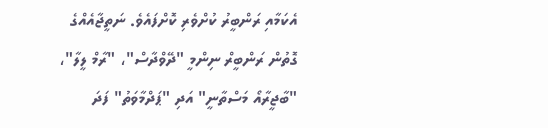އެކަމާއި ރަންބީރު ކުށްވެރި ކޮށްފައެވެ. ނަތީޖާއެއްގެ ގޮތުން ރަންބީރް ނިންމީ "ދޭވްދާސް"، "ރާމް ލީލާ"، "ބާޖީރާއޯ މަސްތާނީ" އަދި "ޕަދްމާވަތު" ފަދަ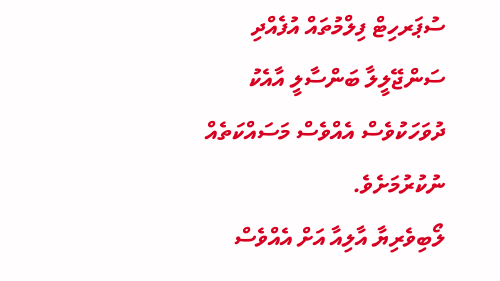ސުޕަރހިޓް ފިލްމުތައް އުފެއްދި ސަންޖޭލީލާ ބަންސާލީ އާއެކު ދުވަހަކުވެސް އެއްވެސް މަސައްކަތެއް ނުކުރުމަށެވެ.
ލޯބިވެރިޔާ އާލިއާ އަށް އެއްވެސް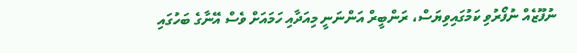ނުފޫޒެއް ނުފޯރުވި ކަމުގައިވިޔަސް، ރަންބީރް އަންނަނީ މިއަދާއި ހަމައަށް ވެސް އޭނާގެ ބަހުގައި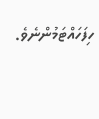ހިފަހައްޓަމުންނެވެ.